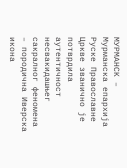МУРМАНСК – Мурманска епархија Руске Православне Цркве званично је потврдила аутентичност несвакидашњег сакралног феномена – породична Иверска икона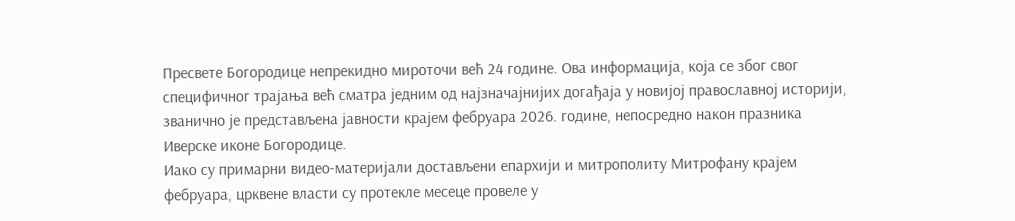Пресвете Богородице непрекидно мироточи већ 24 године. Ова информација, која се због свог специфичног трајања већ сматра једним од најзначајнијих догађаја у новијој православној историји, званично је представљена јавности крајем фебруара 2026. године, непосредно након празника Иверске иконе Богородице.
Иако су примарни видео-материјали достављени епархији и митрополиту Митрофану крајем фебруара, црквене власти су протекле месеце провеле у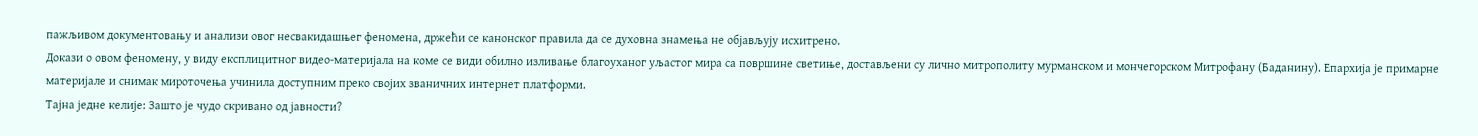пажљивом документовању и анализи овог несвакидашњег феномена, држећи се канонског правила да се духовна знамења не објављују исхитрено.
Докази о овом феномену, у виду експлицитног видео-материјала на коме се види обилно изливање благоуханог уљастог мира са површине светиње, достављени су лично митрополиту мурманском и мончегорском Митрофану (Баданину). Епархија је примарне материјале и снимак мироточења учинила доступним преко својих званичних интернет платформи.
Тајна једне келије: Зашто је чудо скривано од јавности?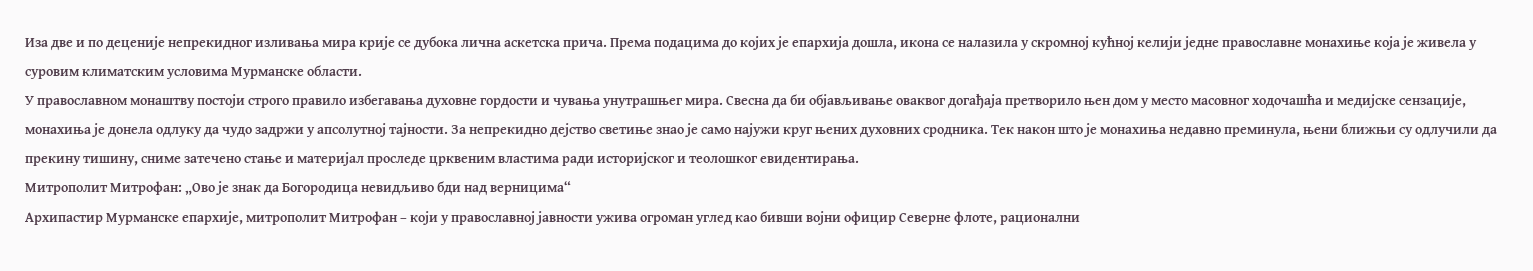Иза две и по деценије непрекидног изливања мира крије се дубока лична аскетска прича. Према подацима до којих је епархија дошла, икона се налазила у скромној кућној келији једне православне монахиње која је живела у суровим климатским условима Мурманске области.
У православном монаштву постоји строго правило избегавања духовне гордости и чувања унутрашњег мира. Свесна да би објављивање оваквог догађаја претворило њен дом у место масовног ходочашћа и медијске сензације, монахиња је донела одлуку да чудо задржи у апсолутној тајности. За непрекидно дејство светиње знао је само најужи круг њених духовних сродника. Тек након што је монахиња недавно преминула, њени ближњи су одлучили да прекину тишину, сниме затечено стање и материјал проследе црквеним властима ради историјског и теолошког евидентирања.
Митрополит Митрофан: „Ово је знак да Богородица невидљиво бди над верницима“
Архипастир Мурманске епархије, митрополит Митрофан – који у православној јавности ужива огроман углед као бивши војни официр Северне флоте, рационални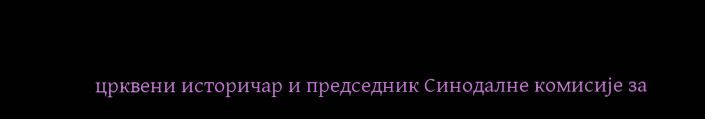црквени историчар и председник Синодалне комисије за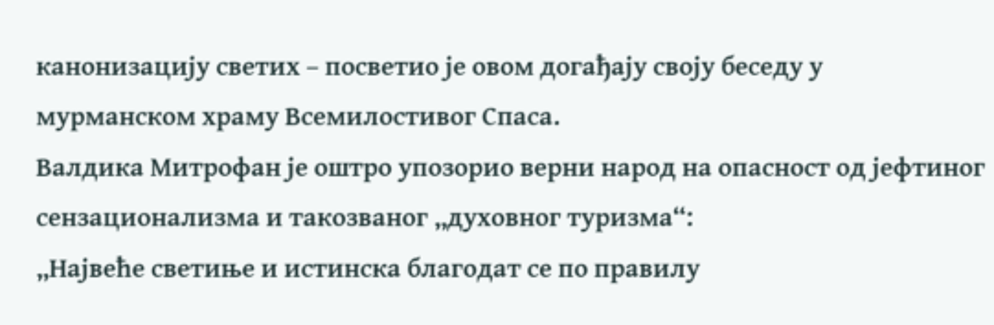канонизацију светих – посветио је овом догађају своју беседу у мурманском храму Всемилостивог Спаса.
Валдика Митрофан је оштро упозорио верни народ на опасност од јефтиног сензационализма и такозваног „духовног туризма“:
„Највеће светиње и истинска благодат се по правилу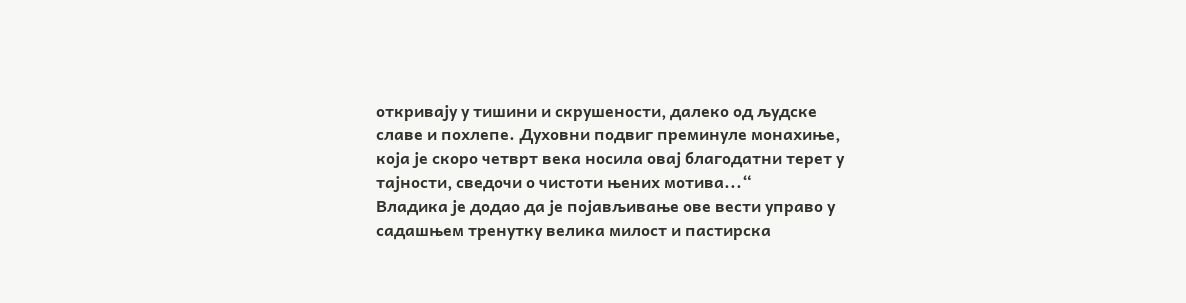откривају у тишини и скрушености, далеко од људске славе и похлепе. Духовни подвиг преминуле монахиње, која је скоро четврт века носила овај благодатни терет у тајности, сведочи о чистоти њених мотива...“
Владика је додао да је појављивање ове вести управо у садашњем тренутку велика милост и пастирска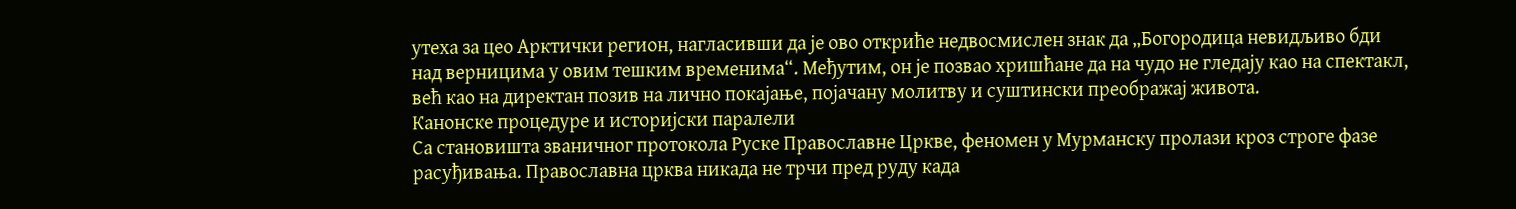утеха за цео Арктички регион, нагласивши да је ово откриће недвосмислен знак да „Богородица невидљиво бди над верницима у овим тешким временима“. Међутим, он је позвао хришћане да на чудо не гледају као на спектакл, већ као на директан позив на лично покајање, појачану молитву и суштински преображај живота.
Канонске процедуре и историјски паралели
Са становишта званичног протокола Руске Православне Цркве, феномен у Мурманску пролази кроз строге фазе расуђивања. Православна црква никада не трчи пред руду када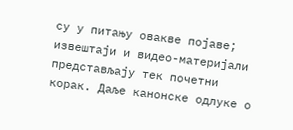су у питању овакве појаве; извештаји и видео-материјали представљају тек почетни корак. Даље канонске одлуке о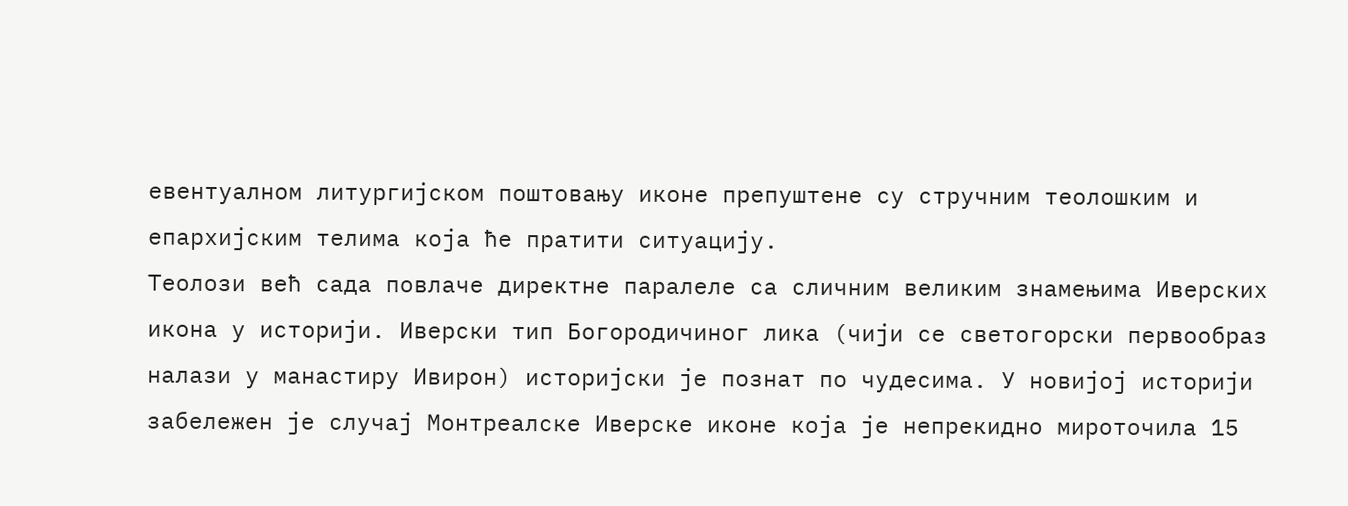евентуалном литургијском поштовању иконе препуштене су стручним теолошким и епархијским телима која ће пратити ситуацију.
Теолози већ сада повлаче директне паралеле са сличним великим знамењима Иверских икона у историји. Иверски тип Богородичиног лика (чији се светогорски первообраз налази у манастиру Ивирон) историјски је познат по чудесима. У новијој историји забележен је случај Монтреалске Иверске иконе која је непрекидно мироточила 15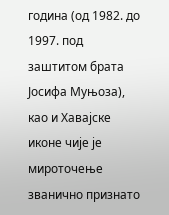година (од 1982. до 1997. под заштитом брата Јосифа Муњоза), као и Хавајске иконе чије је мироточење званично признато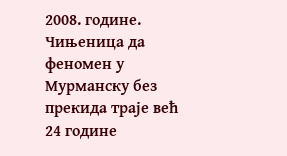2008. године. Чињеница да феномен у Мурманску без прекида траје већ 24 године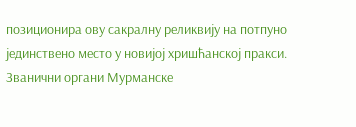позиционира ову сакралну реликвију на потпуно јединствено место у новијој хришћанској пракси.
Званични органи Мурманске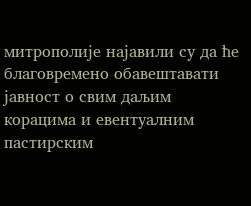митрополије најавили су да ће благовремено обавештавати јавност о свим даљим корацима и евентуалним пастирским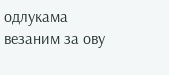одлукама везаним за ову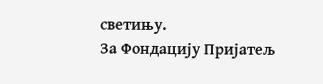светињу.
За Фондацију Пријатељ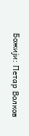Божији: Петар Волков